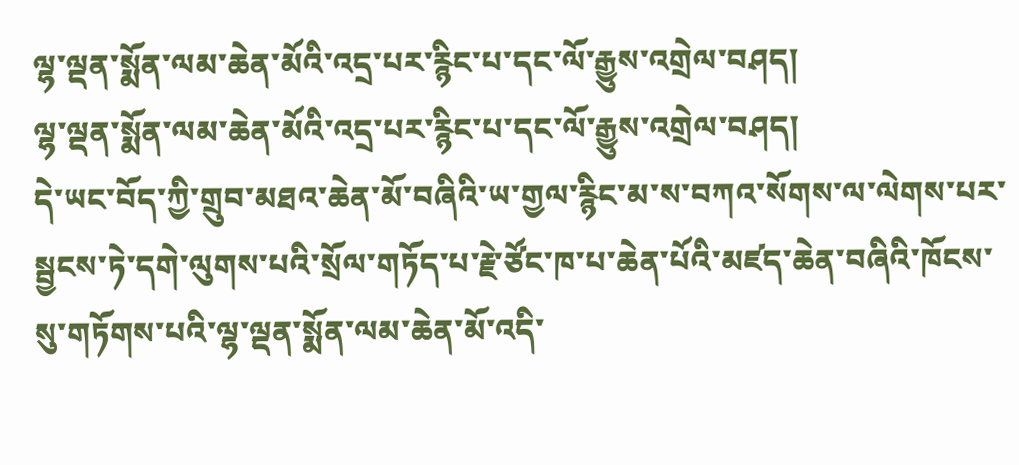ལྷ་ལྡན་སྨོན་ལམ་ཆེན་མོའི་འདྲ་པར་རྙིང་པ་དང་ལོ་རྒྱུས་འགྲེལ་བཤད།
ལྷ་ལྡན་སྨོན་ལམ་ཆེན་མོའི་འདྲ་པར་རྙིང་པ་དང་ལོ་རྒྱུས་འགྲེལ་བཤད།
དེ་ཡང་བོད་ཀྱི་གྲུབ་མཐའ་ཆེན་མོ་བཞིའི་ཡ་གྱལ་རྙིང་མ་ས་བཀའ་སོགས་ལ་ལེགས་པར་སྦྱངས་ཏེ་དགེ་ལུགས་པའི་སྲོལ་གཏོད་པ་རྗེ་ཙོང་ཁ་པ་ཆེན་པོའི་མཛད་ཆེན་བཞིའི་ཁོངས་སུ་གཏོགས་པའི་ལྷ་ལྡན་སྨོན་ལམ་ཆེན་མོ་འདི་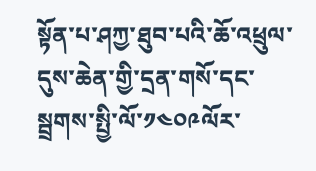སྟོན་པ་ཤཀྱ་ཐུབ་པའི་ཆོ་འཕྲུལ་དུས་ཆེན་གྱི་དྲན་གསོ་དང་སྦྲགས་སྤྱི་ལོ་༡༤༠༩ལོར་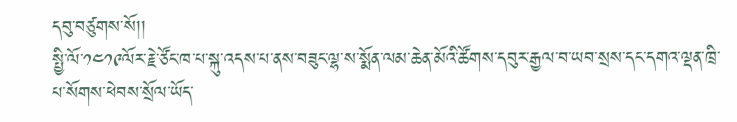དབུ་བཙུགས་སོ།།
སྤྱི་ལོ་༡༤༡༩ལོར་རྗེ་ཙོང་ཁ་པ་སྐུ་འདས་པ་ནས་བཟུང་ལྷ་ས་སྨོན་ལམ་ཆེན་མོའི་ཚོགས་དབུར་རྒྱལ་བ་ཡབ་སྲས་དང་དགའ་ལྡན་ཁྲི་པ་སོགས་ཕེབས་སྲོལ་ཡོད་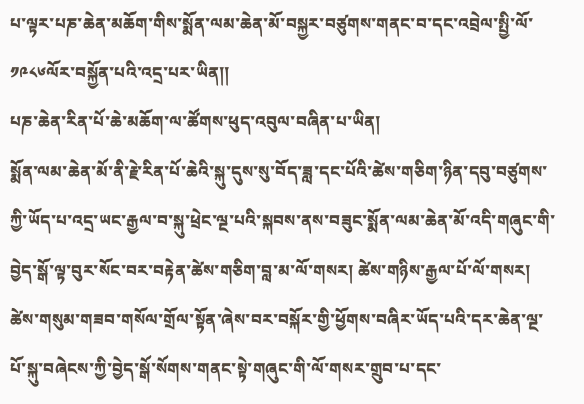པ་ལྟར་པཎ་ཆེན་མཆོག་གིས་སྨོན་ལམ་ཆེན་མོ་བསྐྱར་བཙུགས་གནང་བ་དང་འབྲེལ་སྤྱི་ལོ་༡༩༨༦ལོར་བསྐྱོན་པའི་འདྲ་པར་ཡིན།།
པཎ་ཆེན་རིན་པོ་ཆེ་མཆོག་ལ་ཚོགས་ཕུད་འབུལ་བཞིན་པ་ཡིན།
སྨོན་ལམ་ཆེན་མོ་ནི་རྗེ་རིན་པོ་ཆེའི་སྐུ་དུས་སུ་བོད་ཟླ་དང་པོའི་ཚེས་གཅིག་ཉིན་དབུ་བཙུགས་ཀྱི་ཡོད་པ་འདྲ་ཡང་རྒྱལ་བ་སྐུ་ཕྲེང་ལྔ་པའི་སྐབས་ནས་བཟུང་སྨོན་ལམ་ཆེན་མོ་འདི་གཞུང་གི་བྱེད་སྒོ་ལྟ་བུར་སོང་བར་བརྟེན་ཚེས་གཅིག་བླ་མ་ལོ་གསར། ཚེས་གཉིས་རྒྱལ་པོ་ལོ་གསར། ཚེས་གསུམ་གཟབ་གསོལ་གྲོལ་སྟོན་ཞེས་བར་བསྐོར་གྱི་ཕྱོགས་བཞིར་ཡོད་པའི་དར་ཆེན་ལྔ་པོ་སྐུ་བཞེངས་ཀྱི་བྱེད་སྒོ་སོགས་གནང་སྟེ་གཞུང་གི་ལོ་གསར་གྲུབ་པ་དང་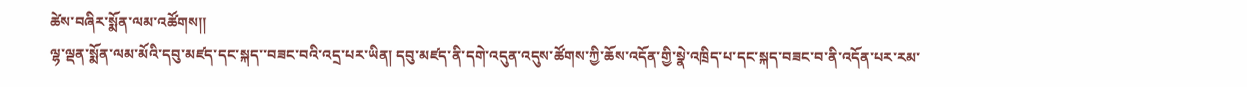ཚེས་བཞིར་སྨོན་ལམ་འཚོགས།།
ལྷ་ལྡན་སྨོན་ལམ་མོའི་དབུ་མཛད་དང་སྐད་་བཟང་བའི་འདྲ་པར་ཡིན། དབུ་མཛད་ནི་དགེ་འདུན་འདུས་ཚོགས་ཀྱི་ཆོས་འདོན་གྱི་སྣེ་འཁྲིད་པ་དང་སྐད་བཟང་བ་ནི་འདོན་པར་རམ་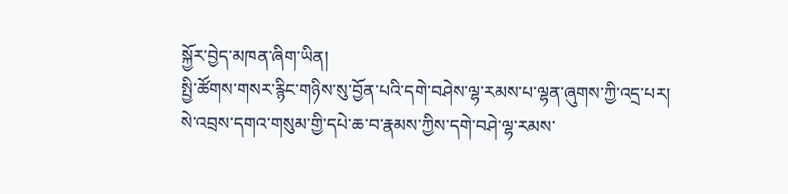སྐྱོར་བྱེད་མཁན་ཞིག་ཡིན།
སྤྱི་ཚོགས་གསར་རྙིང་གཉིས་སུ་བྱོན་པའི་དགེ་བཤེས་ལྷ་རམས་པ་ལྷན་ཞུགས་ཀྱི་འདྲ་པར།
སེ་འབྲས་དགའ་གསུམ་གྱི་དཔེ་ཆ་བ་རྣམས་ཀྱིས་དགེ་བཤེ་ལྷ་རམས་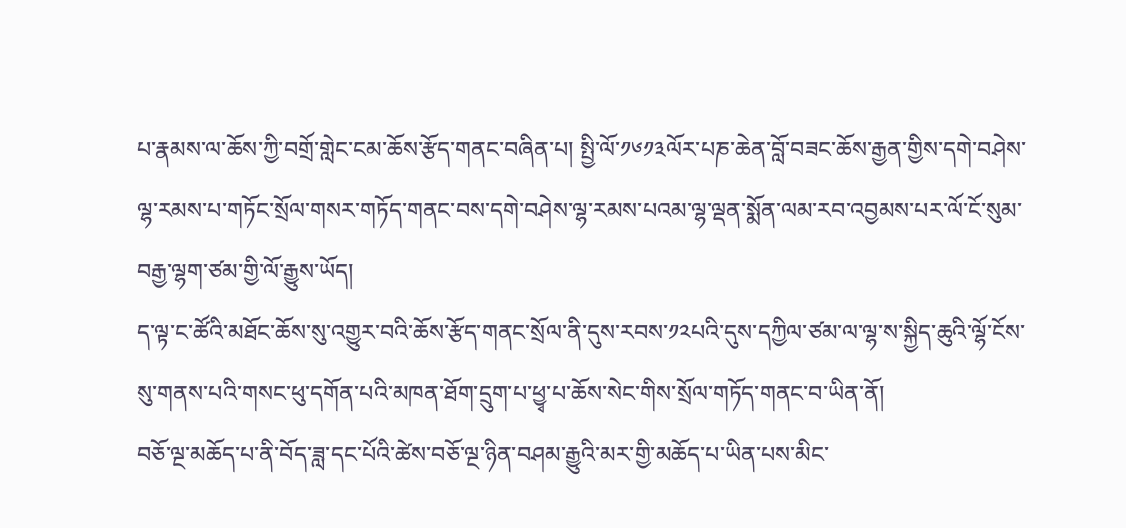པ་རྣམས་ལ་ཆོས་ཀྱི་བགྲོ་གླེང་ངམ་ཆོས་རྩོད་གནང་བཞིན་པ། སྤྱི་ལོ་༡༦༡༣ལོར་པཎ་ཆེན་བློ་བཟང་ཆོས་རྒྱན་གྱིས་དགེ་བཤེས་ལྷ་རམས་པ་གཏོང་སྲོལ་གསར་གཏོད་གནང་བས་དགེ་བཤེས་ལྷ་རམས་པའམ་ལྷ་ལྡན་སྨོན་ལམ་རབ་འབྱམས་པར་ལོ་ངོ་སུམ་བརྒྱ་ལྷག་ཙམ་གྱི་ལོ་རྒྱུས་ཡོད།
ད་ལྟ་ང་ཚོའི་མཐོང་ཆོས་སུ་འགྱུར་བའི་ཆོས་རྩོད་གནང་སྲོལ་ནི་དུས་རབས་༡༢པའི་དུས་དཀྱིལ་ཙམ་ལ་ལྷ་ས་སྐྱིད་ཆུའི་ལྷོ་ངོས་སུ་གནས་པའི་གསང་ཕུ་དགོན་པའི་མཁན་ཐོག་དྲུག་པ་ཕྱྭ་པ་ཆོས་སེང་གིས་སྲོལ་གཏོད་གནང་བ་ཡིན་ནོ།
བཅོ་ལྔ་མཆོད་པ་ནི་བོད་ཟླ་དང་པོའི་ཚེས་བཅོ་ལྔ་ཉིན་བཤམ་རྒྱུའི་མར་གྱི་མཆོད་པ་ཡིན་པས་མིང་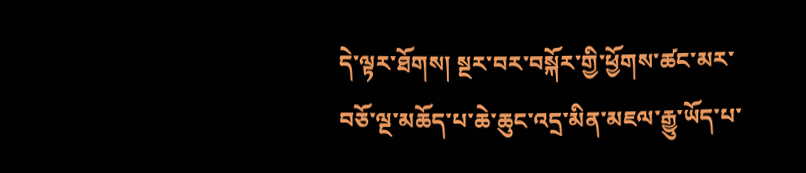དེ་ལྟར་ཐོགས། སྔར་བར་བསྐོར་གྱི་ཕྱོགས་ཚང་མར་བཅོ་ལྔ་མཆོད་པ་ཆེ་ཆུང་འདྲ་མིན་མཇལ་རྒྱུ་ཡོད་པ་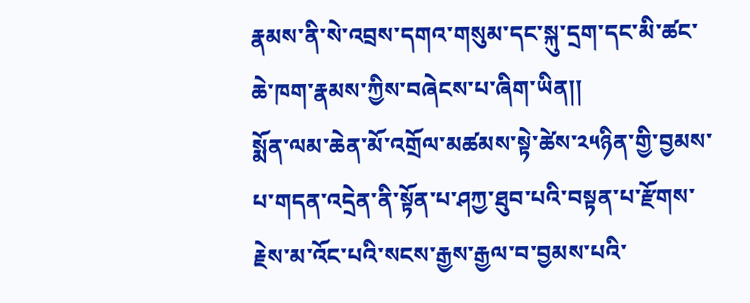རྣམས་ནི་སེ་འབྲས་དགའ་གསུམ་དང་སྐུ་དྲག་དང་མི་ཚང་ཆེ་ཁག་རྣམས་ཀྱིས་བཞེངས་པ་ཞིག་ཡིན།།
སྨོན་ལམ་ཆེན་མོ་འགྲོལ་མཚམས་སྟེ་ཚེས་༢༥ཉིན་གྱི་བྱམས་པ་གདན་འདྲེན་ནི་སྟོན་པ་ཤཀྱ་ཐུབ་པའི་བསྟན་པ་རྫོགས་རྗེས་མ་འོང་པའི་སངས་རྒྱས་རྒྱལ་བ་བྱམས་པའི་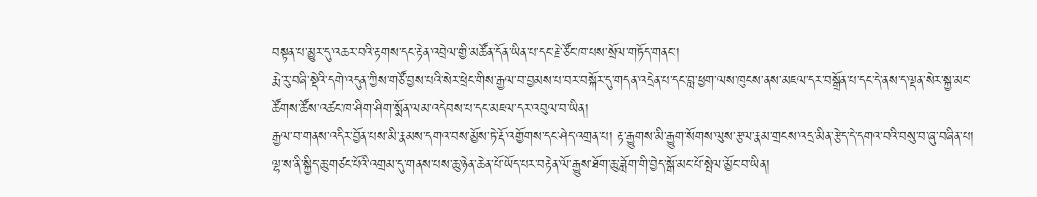བསྟན་པ་མྱུར་དུ་འཆར་བའི་རྟགས་དང་རྟེན་འབྲེལ་གྱི་མཚོན་དོན་ཡིན་པ་དང་རྗེ་ཙོང་ཁ་པས་སྲོལ་གཏོད་གནང་།
རྨེ་རུ་བཞི་སྡེའི་དགེ་འདུན་ཀྱིས་གཙོ་བྱས་པའི་སེར་ཕྲེང་གིས་རྒྱལ་བ་བྱམས་པ་བར་བསྐོར་དུ་གདན་འདྲེན་པ་དང་བླ་ཕྱག་ལས་ཁུངས་ནས་མཇལ་དར་བསྒྲོན་པ་དང་དེ་ནས་ད་ལྡན་སེར་སྐྱ་མང་ཚོགས་ཚོས་འཚང་ཁ་ཤིག་ཤིག་སྨོན་ལམ་འདེབས་པ་དང་མཇལ་དར་འབུལ་བ་ཡིན།
རྒྱལ་བ་གནས་འདིར་བྱོན་པས་མི་རྣམས་དགའ་བས་མྱོས་ཏེ་རྡོ་འགྱོགས་དང་ཤེད་འགྲན་པ། རྟ་རྒྱུགས་མི་རྒྱུག་སོགས་ལུས་རྩལ་རྣམ་གྲངས་འདྲ་མིན་རྩེད་དེ་དགའ་བའི་བསུ་བ་ཞུ་བཞིན་པ།
ལྷ་ས་ནི་སྐྱིད་ཆུ་གཙང་པོའི་འགྲམ་དུ་གནས་པས་ཆུ་ཉེན་ཆེན་པོ་ཡོད་པར་བརྟེན་ལོ་རྒྱུས་ཐོག་ཆུ་ཟློག་གི་བྱེད་སྒོ་མང་པོ་སྤེལ་མྱོང་བ་ཡིན།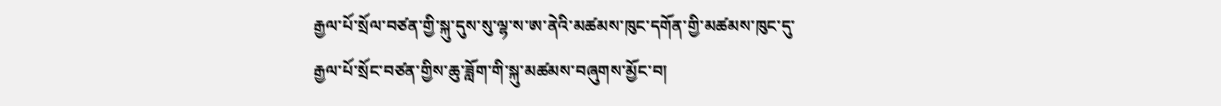རྒྱལ་པོ་སྲོལ་བཙན་གྱི་སྐུ་དུས་སུ་ལྷ་ས་ཨ་ནེའི་མཚམས་ཁུང་དགོན་གྱི་མཚམས་ཁུང་དུ་རྒྱལ་པོ་སྲོང་བཙན་གྱིས་ཆུ་ཟློག་གི་སྐུ་མཚམས་བཞུགས་མྱོང་བ།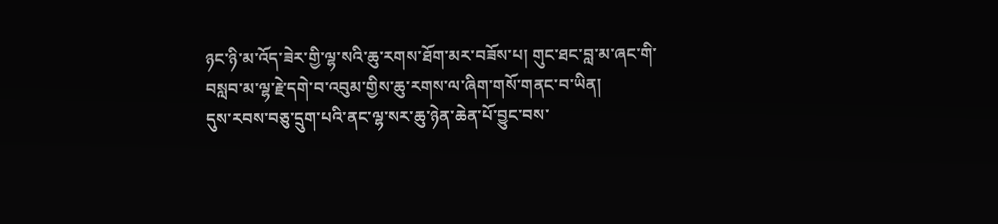ཉང་ཉི་མ་འོད་ཟེར་གྱི་ལྷ་སའི་ཆུ་རགས་ཐོག་མར་བཟོས་པ། གུང་ཐང་བླ་མ་ཞང་གི་བསླབ་མ་ལྷ་རྗེ་དགེ་བ་འབུམ་གྱིས་ཆུ་རགས་ལ་ཞིག་གསོ་གནང་བ་ཡིན།
དུས་རབས་བཅུ་དྲུག་པའི་ནང་ལྷ་སར་ཆུ་ཉེན་ཆེན་པོ་བྱུང་བས་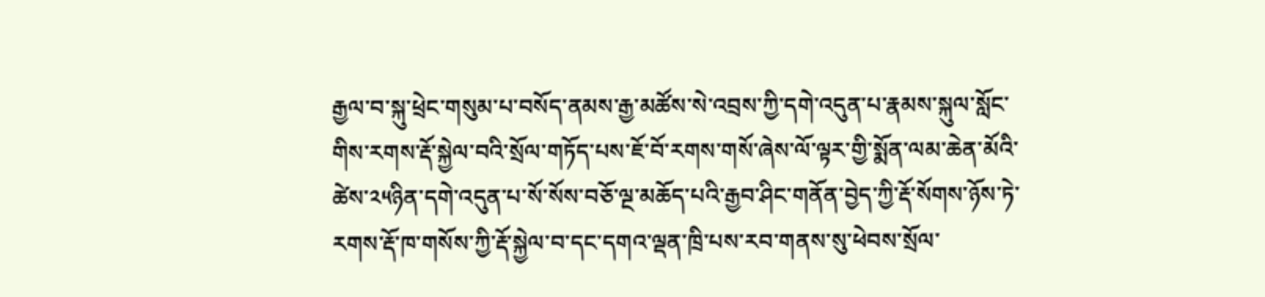རྒྱལ་བ་སྐུ་ཕྲེང་གསུམ་པ་བསོད་ནམས་རྒྱ་མཚོས་སེ་འབྲས་ཀྱི་དགེ་འདུན་པ་རྣམས་སྐུལ་སློང་གིས་རགས་རྡོ་སྐྱེལ་བའི་སྲོལ་གཏོད་པས་ཇོ་བོ་རགས་གསོ་ཞེས་ལོ་ལྟར་གྱི་སྨོན་ལམ་ཆེན་མོའི་ཚེས་༢༥ཉིན་དགེ་འདུན་པ་སོ་སོས་བཅོ་ལྔ་མཆོད་པའི་རྒྱབ་ཤིང་གནོན་བྱེད་ཀྱི་རྡོ་སོགས་ཉོས་ཏེ་རགས་རྡོ་ཁ་གསོས་ཀྱི་རྡོ་སྐྱེལ་བ་དང་དགའ་ལྡན་ཁྲི་པས་རབ་གནས་སུ་ཕེབས་སྲོལ་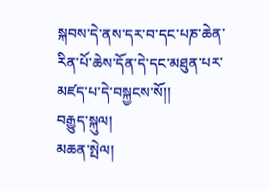སྐབས་དེ་ནས་དར་བ་དང་པཎ་ཆེན་རིན་པོ་ཆེས་དོན་དེ་དང་མཐུན་པར་མཛད་པ་དེ་བསྐྱངས་སོ།།
བརྒྱུད་སྐུལ།
མཆན་སྤེལ།